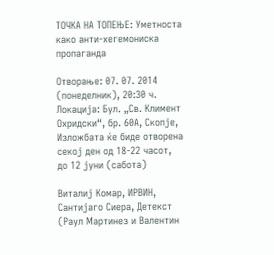ТОЧКА НА ТОПЕЊЕ: Уметноста како анти-хегемониска пропаганда

Отворање: 07. 07. 2014 (понеделник), 20:30 ч.
Локација: Бул. „Св. Климент Охридски“, бр. 60А, Скопје,
Изложбата ќе биде отворена секој ден од 18-22 часот,
до 12 јуни (сабота)

Виталиј Комар, ИРВИН, Сантијаго Сиера, Детекст (Раул Мартинез и Валентин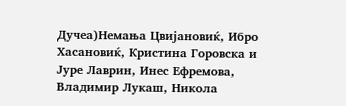Дучеа)Немања Цвијановиќ, Ибро Хасановиќ, Кристина Горовска и Јуре Лаврин, Инес Ефремова, Владимир Лукаш, Никола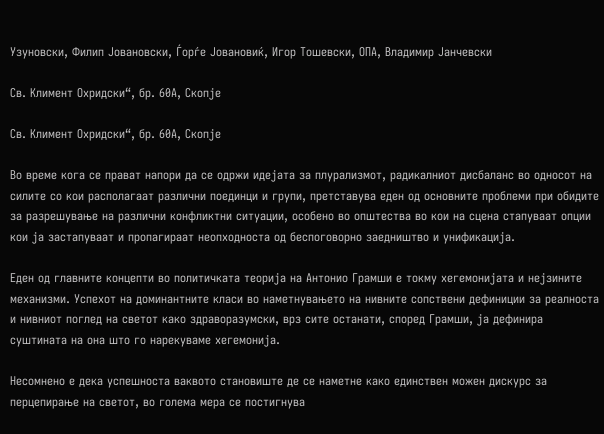Узуновски, Филип Јовановски, Ѓорѓе Јовановиќ, Игор Тошевски, ОПА, Владимир Јанчевски

Св. Климент Охридски“, бр. 60А, Скопје

Св. Климент Охридски“, бр. 60А, Скопје

Во време кога се прават напори да се одржи идејата за плурализмот, радикалниот дисбаланс во односот на силите со кои располагаат различни поединци и групи, претставува еден од основните проблеми при обидите за разрешување на различни конфликтни ситуации, особено во општества во кои на сцена стапуваат опции кои ја застапуваат и пропагираат неопходноста од беспоговорно заедништво и унификација.

Еден од главните концепти во политичката теорија на Антонио Грамши е токму хегемонијата и нејзините механизми. Успехот на доминантните класи во наметнувањето на нивните сопствени дефиниции за реалноста и нивниот поглед на светот како здраворазумски, врз сите останати, според Грамши, ја дефинира суштината на она што го нарекуваме хегемонија.

Несомнено е дека успешноста ваквото становиште де се наметне како единствен можен дискурс за перцепирање на светот, во голема мера се постигнува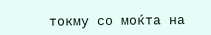токму со моќта на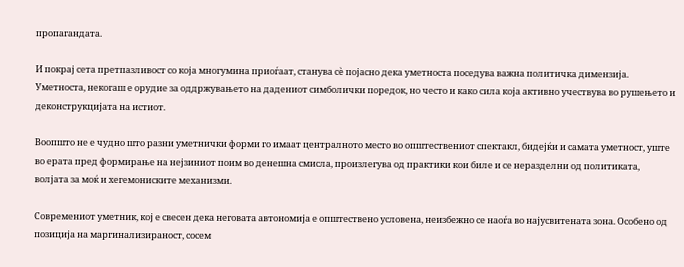пропагандата.

И покрај сета претпазливост со која многумина приоѓаат, станува сè појасно дека уметноста поседува важна политичка димензија. Уметноста, некогаш е орудие за оддржувањето на дадениот симболички поредок, но често и како сила која активно учествува во рушењето и деконструкцијата на истиот.

Воопшто не е чудно што разни уметнички форми го имаат централното место во општествениот спектакл, бидејќи и самата уметност, уште во ерата пред формирање на нејзиниот поим во денешна смисла, произлегува од практики кои биле и се неразделни од политиката, волјата за моќ и хегемониските механизми.

Современиот уметник, кој е свесен дека неговата автономија е општествено условена, неизбежно се наоѓа во најусвитената зона. Особено од позиција на маргинализираност, сосем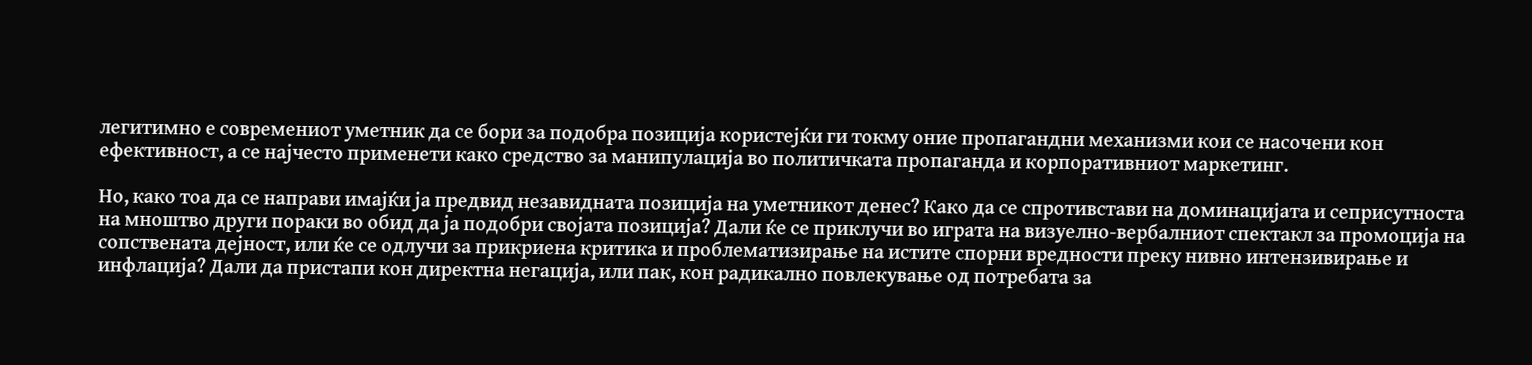легитимно е современиот уметник да се бори за подобра позиција користејќи ги токму оние пропагандни механизми кои се насочени кон ефективност, а се најчесто применети како средство за манипулација во политичката пропаганда и корпоративниот маркетинг.

Но, како тоа да се направи имајќи ја предвид незавидната позиција на уметникот денес? Како да се спротивстави на доминацијата и сеприсутноста на мноштво други пораки во обид да ја подобри својата позиција? Дали ќе се приклучи во играта на визуелно-вербалниот спектакл за промоција на сопствената дејност, или ќе се одлучи за прикриена критика и проблематизирање на истите спорни вредности преку нивно интензивирање и инфлација? Дали да пристапи кон директна негација, или пак, кон радикално повлекување од потребата за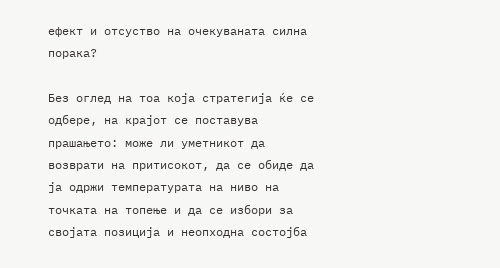ефект и отсуство на очекуваната силна порака?

Без оглед на тоа која стратегија ќе се одбере, на крајот се поставува прашањето: може ли уметникот да возврати на притисокот, да се обиде да ја одржи температурата на ниво на точката на топење и да се избори за својата позиција и неопходна состојба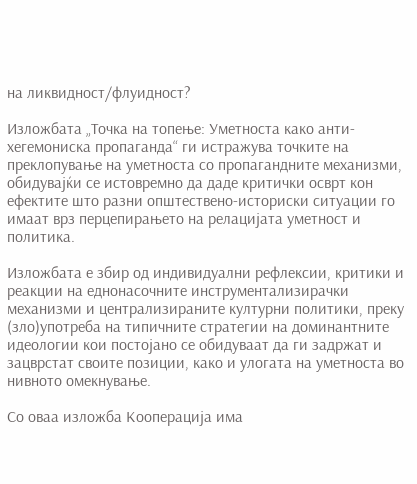на ликвидност/флуидност?

Изложбата „Точка на топење: Уметноста како анти-хегемониска пропаганда“ ги истражува точките на преклопување на уметноста со пропагандните механизми, обидувајќи се истовремно да даде критички осврт кон ефектите што разни општествено-историски ситуации го имаат врз перцепирањето на релацијата уметност и политика.

Изложбата е збир од индивидуални рефлексии, критики и реакции на еднонасочните инструментализирачки механизми и централизираните културни политики, преку (зло)употреба на типичните стратегии на доминантните идеологии кои постојано се обидуваат да ги задржат и зацврстат своите позиции, како и улогата на уметноста во нивното омекнување.

Со оваа изложба Кооперација има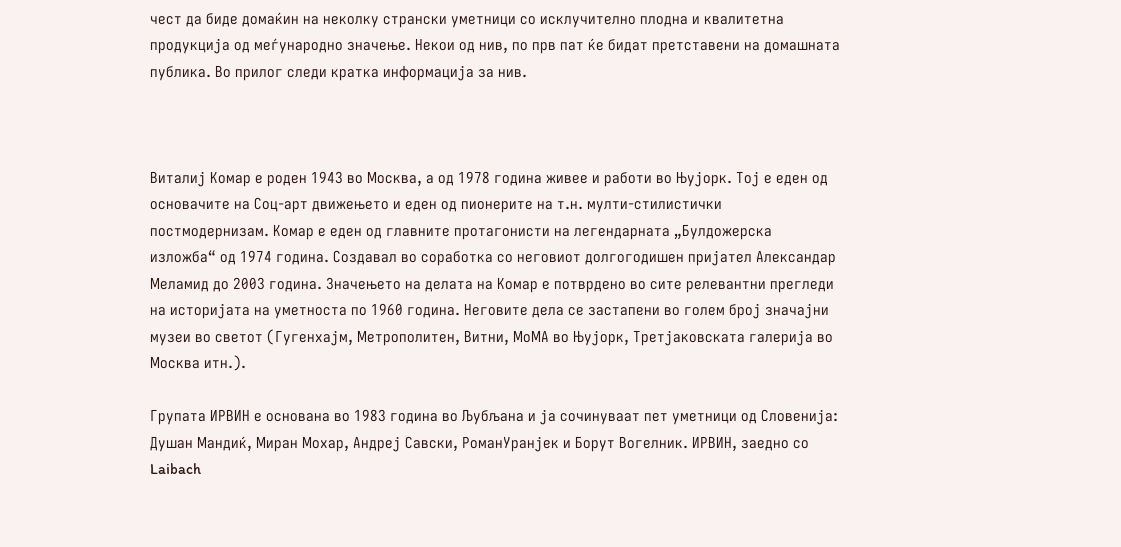чест да биде домаќин на неколку странски уметници со исклучително плодна и квалитетна продукција од меѓународно значење. Некои од нив, по прв пат ќе бидат претставени на домашната публика. Во прилог следи кратка информација за нив.



Виталиј Комар е роден 1943 во Москва, а од 1978 година живее и работи во Њујорк. Тој е еден од основачите на Соц-арт движењето и еден од пионерите на т.н. мулти-стилистички постмодернизам. Комар е еден од главните протагонисти на легендарната „Булдожерска изложба“ од 1974 година. Создавал во соработка со неговиот долгогодишен пријател Александар Меламид до 2003 година. Значењето на делата на Комар е потврдено во сите релевантни прегледи на историјата на уметноста по 1960 година. Неговите дела се застапени во голем број значајни музеи во светот (Гугенхајм, Метрополитен, Витни, МоМА во Њујорк, Третјаковската галерија во Москва итн.).

Групата ИРВИН е основана во 1983 година во Љубљана и ја сочинуваат пет уметници од Словенија: Душан Мандиќ, Миран Мохар, Андреј Савски, РоманУранјек и Борут Вогелник. ИРВИН, заедно со Laibach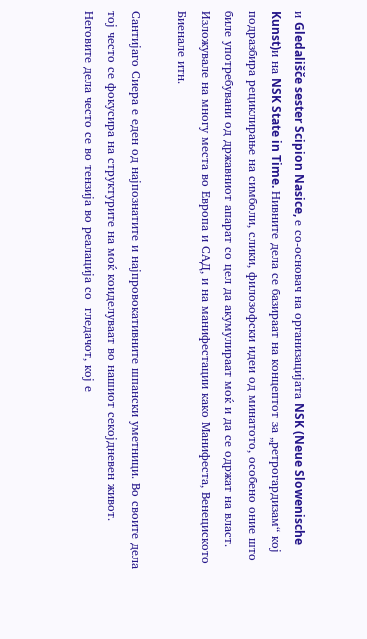и Gledališče sester Scipion Nasice, е со-основач на организацијата NSK (Neue Slowenische Kunst)и на NSK State in Time. Нивните дела се базираат на концептот за „ретрогардизам“ кој подразбира рециклирање на симболи, слики, филозофски идеи од минатото, особено оние што биле употребувани од државниот апарат со цел да акумулираат моќ и да се одржат на власт. Изложувале на многу места во Европа и САД, и на манифестации како Манифеста, Венециското Биенале итн.

Сантијаго Сиера е еден од најпознатите и најпровокативните шпански уметници. Во своите дела тој често се фокусира на структурите на моќ коиделуваат во нашиот секојдневен живот. Неговите дела често се во тензија во реалација со  гледачот, кој е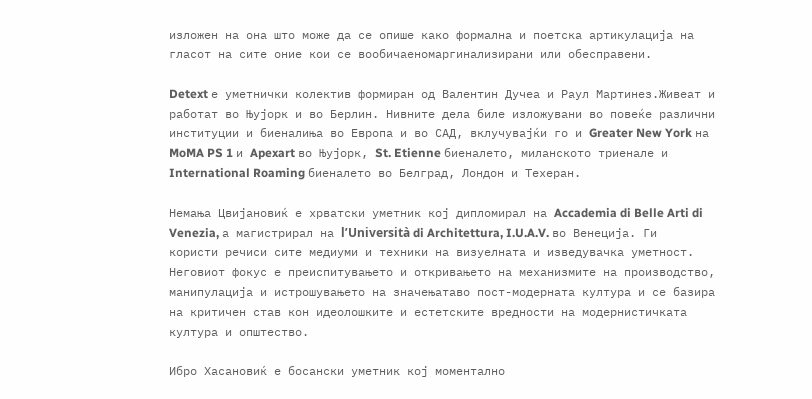изложен на она што може да се опише како формална и поетска артикулација на гласот на сите оние кои се вообичаеномаргинализирани или обесправени.

Detext е уметнички колектив формиран од Валентин Дучеа и Раул Мартинез.Живеат и работат во Њујорк и во Берлин. Нивните дела биле изложувани во повеќе различни институции и биеналиња во Европа и во САД, вклучувајќи го и Greater New York на MoMA PS 1 и Apexart во Њујорк, St. Etienne биеналето, миланското триенале и International Roaming биеналето во Белград, Лондон и Техеран.

Немања Цвијановиќ е хрватски уметник кој дипломирал на Accademia di Belle Arti di Venezia, а магистрирал на l’Università di Architettura, I.U.A.V. во Венеција. Ги користи речиси сите медиуми и техники на визуелната и изведувачка уметност. Неговиот фокус е преиспитувањето и откривањето на механизмите на производство, манипулација и истрошувањето на значењатаво пост-модерната култура и се базира на критичен став кон идеолошките и естетските вредности на модернистичката култура и општество.

Ибро Хасановиќ е босански уметник кој моментално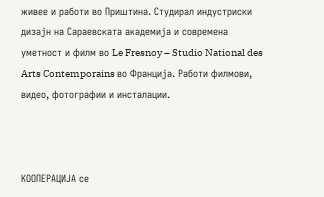живее и работи во Приштина. Студирал индустриски дизајн на Сараевската академија и современа уметност и филм во Le Fresnoy – Studio National des Arts Contemporains во Франција. Работи филмови, видео, фотографии и инсталации.



КООПЕРАЦИЈА се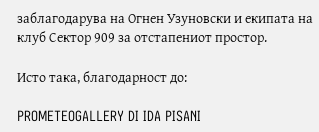заблагодарува на Огнен Узуновски и екипата на клуб Сектор 909 за отстапениот простор.

Исто така, благодарност до:

PROMETEOGALLERY DI IDA PISANI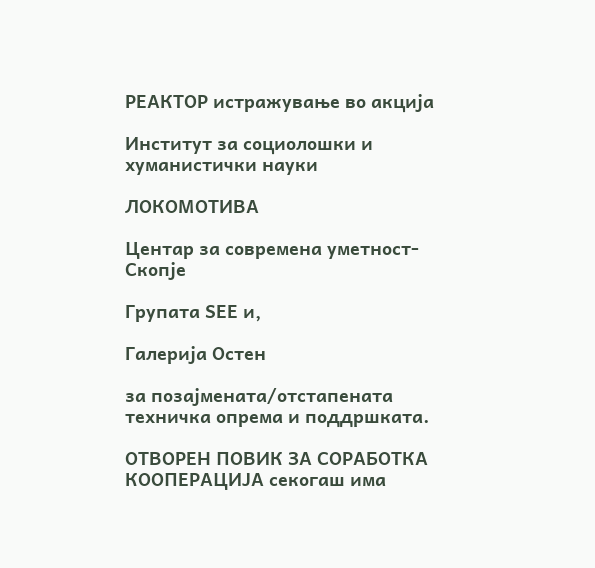РЕАКТОР истражување во акција

Институт за социолошки и хуманистички науки

ЛОКОМОТИВА

Центар за современа уметност-Скопје

Групата ЅЕЕ и,

Галерија Остен

за позајмената/отстапената техничка опрема и поддршката.

ОТВОРЕН ПОВИК ЗА СОРАБОТКА
КООПЕРАЦИЈА секогаш има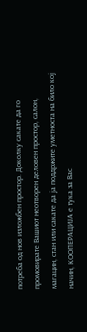потреба од нов изложбен простор. Доколку сакате да го промовирате Вашиот неотворен деловен простор, салон, магацин, стан или сакате да ја поддржите уметноста на било кој начин, КООПЕРАЦИЈА е тука за Вас